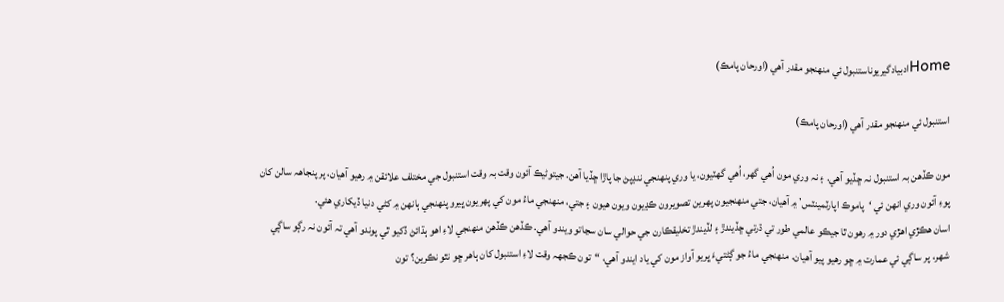Homeادبيادگيريوناستنبول ئي منھنجو مقدر آھي (اورحان پامڪ)

استنبول ئي منھنجو مقدر آھي (اورحان پامڪ)

مون ڪڏهن بہ استنبول نہ ڇڏيو آھي. ۽ نہ وري مون اُهي گهر، اُهي گهٽيون، يا وري پنھنجي ننڍپڻ جا پاڙا ڇڏيا آھن. جيتوڻيڪ آئون وقت بہ وقت استنبول جي مختلف علائقن ۾ رهيو آهيان، پر پنجاهہ سالن کان پوءِ آئون وري انهن ئي ‘پاموڪ اپارٽمينٽس’ ۾ آھيان، جتي منھنجيون پھرين تصويرون ڪڍيون ويون هيون ۽ جتي، منھنجي ماءُ مون کي پھريون ڀيرو پنھنجي ٻانھن ۾ کڻي دنيا ڏيکاري هئي.
اسان هڪڙي اهڙي دور ۾ رهون ٿا جيڪو عالمي طور تي ڌرتي ڇڏيندڙ ۽ لڏيندڙ تخليقڪارن جي حوالي سان سڃاتو ويندو آھي. ڪڏهن ڪڏهن منھنجي لاءِ اهو ٻڌائڻ ڏکيو ٿي پوندو آهي تہ آئون نہ رڳو ساڳي شھر، پر ساڳي ئي عمارت ۾ ڇو رهيو پيو آهيان. منھنجي ماءُ جو ڳڻتيءَ ڀريو آواز مون کي ياد ايندو آھي، “تون ڪجهہ وقت لاءِ استنبول کان ٻاهر ڇو نٿو نڪرين؟ تون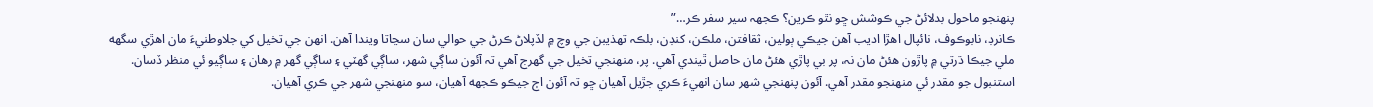پنھنجو ماحول بدلائڻ جي ڪوشش ڇو نٿو ڪرين؟ ڪجهہ سير سفر ڪر…”
ڪانرڊ، نابوڪوف، نائپال اهڙا اديب آهن جيڪي ٻولين، ثقافتن، ملڪن، کنڊن، بلڪہ تھذيبن جي وچ ۾ لڏپلاڻ ڪرڻ جي حوالي سان سڃاتا ويندا آھن. انهن جي تخيل کي جلاوطنيءَ مان اھڙي سگهه ملي جيڪا ڌرتي ۾ پاڙون ھئڻ مان نہ، پر بي پاڙي هئڻ مان حاصل ٿيندي آھي. پر، منھنجي تخيل جي گھرج آهي تہ آئون ساڳي شھر، ساڳي گهٽي ۽ ساڳي گهر ۾ رهان ۽ ساڳيو ئي منظر ڏسان. استنبول جو مقدر ئي منھنجو مقدر آهي. آئون پنھنجي شھر سان انھيءَ ڪري جڙيل آهيان ڇو تہ آئون اڄ جيڪو ڪجهه آهيان، سو منھنجي شھر جي ڪري آھيان.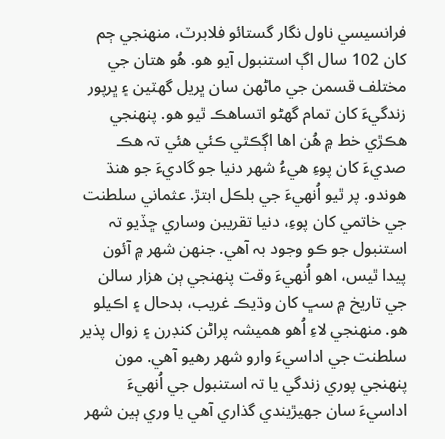فرانسيسي ناول نگار گستائو فلابرٽ، منھنجي ڄم کان 102 سال اڳ استنبول آيو هو. ھُو هتان جي مختلف قسمن جي ماڻهن سان ڀريل گهٽين ۽ ڀرپور زندگيءَ کان تمام گهڻو اتساھڪ ٿيو هو. پنھنجي هڪڙي خط ۾ ھُن اها اڳڪٿي ڪئي هئي تہ هڪ صديءَ کان پوءِ هيءُ شھر دنيا جو گاديءَ جو هنڌ هوندو. پر ٿيو اُنهيءَ جي بلڪل ابتڙ. عثماني سلطنت جي خاتمي کان پوءِ، دنيا تقريبن وساري ڇڏيو تہ استنبول جو ڪو وجود بہ آهي. جنهن شھر ۾ آئون پيدا ٿيس، اهو اُنهيءَ وقت پنھنجي ٻن هزار سالن جي تاريخ ۾ سڀ کان وڌيڪ غريب، بدحال ۽ اڪيلو هو. منھنجي لاءِ اُھو هميشہ پراڻن کنڊرن ۽ زوال پذير سلطنت جي اداسيءَ وارو شھر رهيو آهي. مون پنھنجي پوري زندگي يا تہ استنبول جي اُنهيءَ اداسيءَ سان جهيڙيندي گذاري آهي يا وري ٻين شھر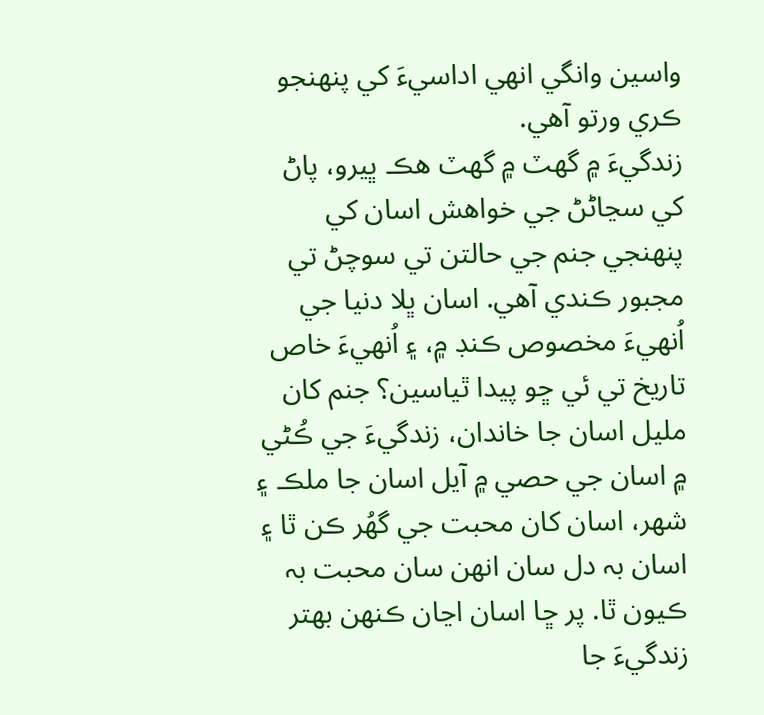واسين وانگي انهي اداسيءَ کي پنھنجو ڪري ورتو آهي.
زندگيءَ ۾ گهٽ ۾ گهٽ هڪ ڀيرو، پاڻ کي سڃاڻڻ جي خواھش اسان کي پنھنجي جنم جي حالتن تي سوچڻ تي مجبور ڪندي آهي. اسان ڀلا دنيا جي اُنهيءَ مخصوص ڪنڊ ۾، ۽ اُنهيءَ خاص تاريخ تي ئي ڇو پيدا ٿياسين؟ جنم کان مليل اسان جا خاندان، زندگيءَ جي ڪُڻي ۾ اسان جي حصي ۾ آيل اسان جا ملڪ ۽ شھر، اسان کان محبت جي گهُر ڪن ٿا ۽ اسان بہ دل سان انهن سان محبت بہ ڪيون ٿا. پر ڇا اسان اڃان ڪنھن بھتر زندگيءَ جا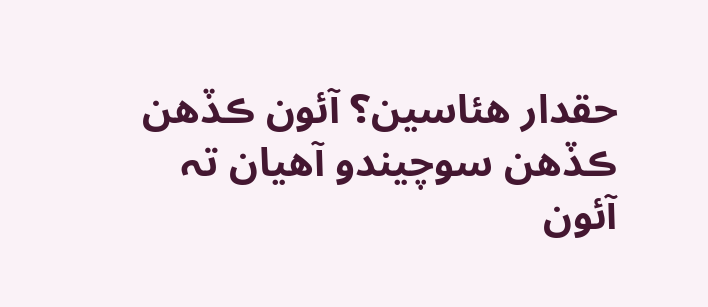حقدار هئاسين؟ آئون ڪڏهن ڪڏهن سوچيندو آهيان تہ آئون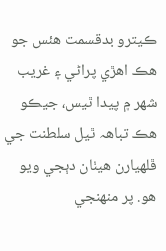ڪيترو بدقسمت هئس جو هڪ اهڙي پراڻي ۽ غريب شھر ۾ پيدا ٿيس، جيڪو هڪ تباهہ ٿيل سلطنت جي ڦلھيارن هيٺان دٻجي ويو هو. پر منهنجي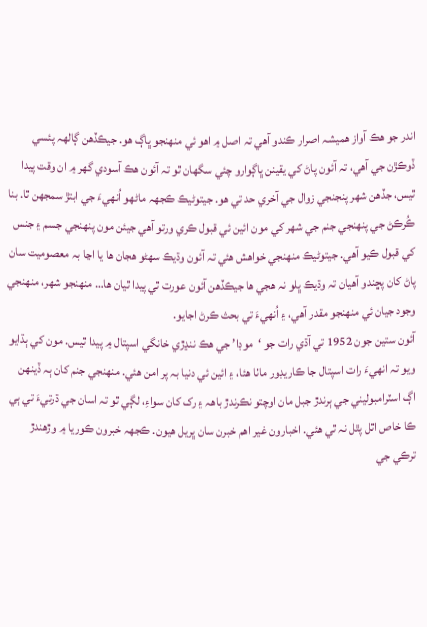اندر جو هڪ آواز هميشہ اصرار ڪندو آهي تہ اصل ۾ اهو ئي منھنجو ڀاڳ ھو. جيڪڏهن ڳالهہ پئسي ڏوڪڙن جي آهي، تہ آئون پاڻ کي يقينن ڀاڳوارو چئي سگهان ٿو تہ آئون هڪ آسودي گهر ۾ ان وقت پيدا ٿيس، جڏهن شھر پنجنجي زوال جي آخري حد تي هو. جيتوڻيڪ ڪجهہ ماڻهو اُنهيءَ جي ابتڙ سمجھن ٿا. بنا ڪُرڪڻ جي پنھنجي جنم جي شھر کي مون ائين ئي قبول ڪري ورتو آهي جيئن مون پنھنجي جسم ۽ جنس کي قبول ڪيو آهي. جيتوڻيڪ منھنجي خواهش هئي تہ آئون وڌيڪ سھڻو ھجان ھا يا اڃا بہ معصوميت سان پاڻ کان پڇندو آهيان تہ وڌيڪ ڀلو نہ ھجي ھا جيڪڏهن آئون عورت ٿي پيدا ٿيان ها… منھنجو شھر، منھنجي وجود جيان ئي منھنجو مقدر آهي، ۽ اُنهيءَ تي بحث ڪرڻ اجايو.
آئون ستين جون 1952 تي آڌي رات جو ‘موڊا’ جي هڪ ننڍڙي خانگي اسپتال ۾ پيدا ٿيس. مون کي ٻڌايو ويو تہ انھيءَ رات اسپتال جا ڪاريڊور ماٺا هئا، ۽ ائين ئي دنيا بہ پر امن هئي. منھنجي جنم کان ٻہ ڏينھن اڳ اسٽرامبوليني جي ٻرندڙ جبل مان اوچتو نڪرندڙ باهہ ۽ رک کان سواءِ، لڳي ٿو تہ اسان جي ڌرتيءَ تي ٻي ڪا خاص اٿل پٿل نہ ٿي هئي. اخبارون غير اھم خبرن سان ڀريل هيون. ڪجهہ خبرون ڪوريا ۾ وڙهندڙ ترڪي جي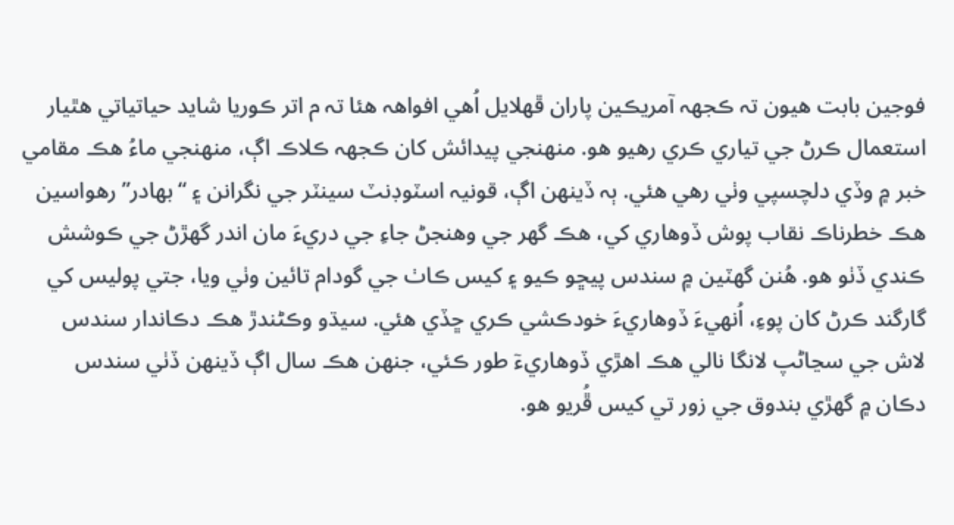فوجين بابت هيون تہ ڪجهہ آمريڪين پاران ڦھلايل اُهي افواهہ هئا تہ م اتر ڪوريا شايد حياتياتي هٿيار استعمال ڪرڻ جي تياري ڪري رهيو ھو. منھنجي پيدائش کان ڪجهہ ڪلاڪ اڳ، منھنجي ماءُ هڪ مقامي خبر ۾ وڏي دلچسپي وٺي رهي هئي. ٻہ ڏينھن اڳ، قونيہ اسٽوڊنٽ سينٽر جي نگرانن ۽ “بھادر” رهواسين هڪ خطرناڪ نقاب پوش ڏوھاري کي، هڪ گهر جي وھنجڻ جاءِ جي دريءَ مان اندر گهڙڻ جي ڪوشش ڪندي ڏٺو هو. ھُنن گهٽين ۾ سندس پيڇو ڪيو ۽ کيس ڪاٺ جي گودام تائين وٺي ويا، جتي پوليس کي گارگند ڪرڻ کان پوءِ، اُنهيءَ ڏوهاريءَ خودڪشي ڪري ڇڏي هئي. سيڌو وڪڻندڙ هڪ دڪاندار سندس لاش جي سڃاڻپ لانگا نالي هڪ اهڙي ڏوھاريءٓ طور ڪئي، جنھن هڪ سال اڳ ڏينھن ڏٺي سندس دڪان ۾ گهڙي بندوق جي زور تي کيس ڦُريو هو.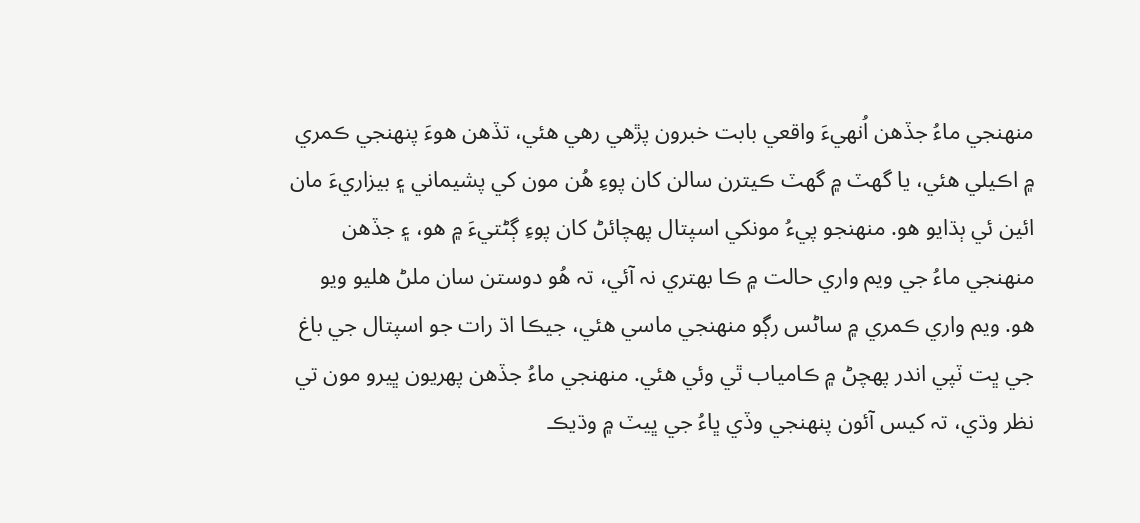منھنجي ماءُ جڏهن اُنهيءَ واقعي بابت خبرون پڙهي رهي هئي، تڏهن هوءَ پنھنجي ڪمري ۾ اڪيلي هئي، يا گهٽ ۾ گهٽ ڪيترن سالن کان پوءِ ھُن مون کي پشيماني ۽ بيزاريءَ مان ائين ئي ٻڌايو هو. منھنجو پيءُ مونکي اسپتال پھچائڻ کان پوءِ ڳڻتيءَ ۾ ھو، ۽ جڏهن منھنجي ماءُ جي ويم واري حالت ۾ ڪا بھتري نہ آئي، تہ ھُو دوستن سان ملڻ هليو ويو هو. ويم واري ڪمري ۾ ساڻس رڳو منھنجي ماسي هئي، جيڪا اڌ رات جو اسپتال جي باغ جي ڀت ٽپي اندر پھچڻ ۾ ڪامياب ٿي وئي هئي. منھنجي ماءُ جڏهن پھريون ڀيرو مون تي نظر وڌي، تہ کيس آئون پنھنجي وڏي ڀاءُ جي ڀيٽ ۾ وڌيڪ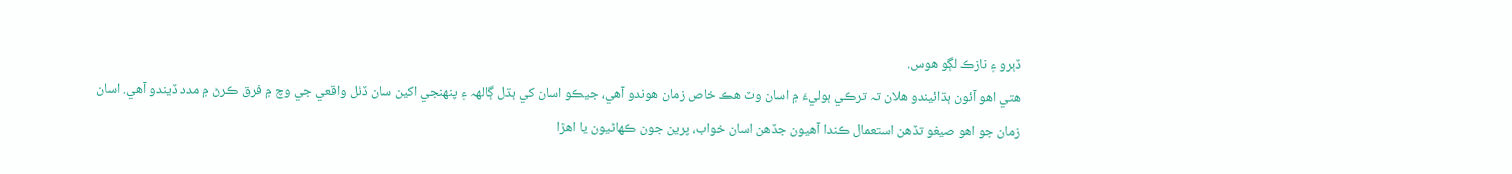ڏٻرو ۽ نازڪ لڳو هوس.
ھتي اھو آئون ٻڌائيندو ھلان تہ ترڪي ٻوليءَ ۾ اسان وٽ هڪ خاص زمان هوندو آهي، جيڪو اسان کي ٻڌل ڳالهہ ۽ پنھنجي اکين سان ڏٺل واقعي جي وچ ۾ فرق ڪرڻ ۾ مدد ڏيندو آهي. اسان زمان جو اھو صيغو تڏھن استعمال ڪندا آهيون جڏهن اسان خواب، پرين جون ڪھاڻيون يا اهڙا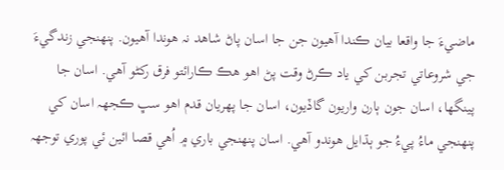ماضيءَ جا واقعا بيان ڪندا آهيون جن جا اسان پاڻ شاھد نہ هوندا آهيون. پنھنجي زندگيءَ جي شروعاتي تجربن کي ياد ڪرڻ وقت پڻ اھو هڪ ڪارائتو فرق رکڻو آهي. اسان جا پينگها، اسان جون ٻارن واريون گاڏيون، اسان جا پھريان قدم اهو سڀ ڪجهہ اسان کي پنھنجي ماءُ پيءُ جو ٻڌايل هوندو آهي. اسان پنھنجي باري ۾ اُهي قصا ائين ئي پوري توجهہ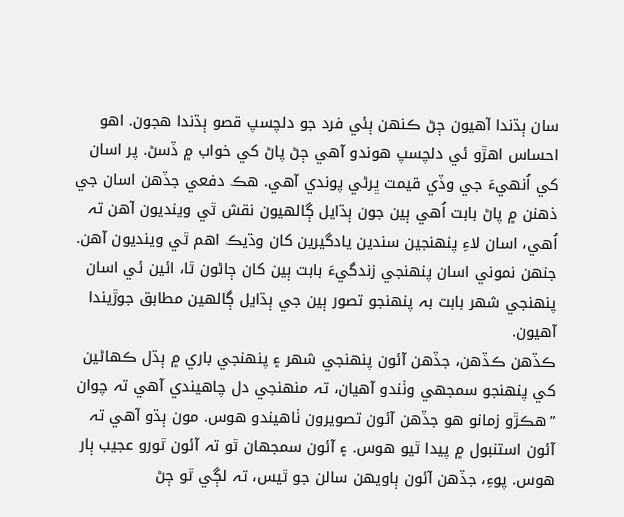سان ٻڌندا آهيون ڄڻ ڪنھن ٻئي فرد جو دلچسپ قصو ٻڌندا ھجون. اهو احساس اھڙو ئي دلچسپ ھوندو آهي ڄڻ پاڻ کي خواب ۾ ڏسڻ. پر اسان کي اُنهيءَ جي وڏي قيمت ڀرڻي پوندي آهي. هڪ دفعي جڏهن اسان جي ذهنن ۾ پاڻ بابت اُھي ٻين جون ٻڌايل ڳالهيون نقش ٿي وينديون آھن تہ اُھي، اسان لاءِ پنھنجين سندين يادگيرين کان وڌيڪ اهم ٿي وينديون آھن. جنھن نموني اسان پنھنجي زندگيءَ بابت ٻين کان ڄاڻون ٿا، ائين ئي اسان پنھنجي شھر بابت بہ پنھنجو تصور ٻين جي ٻڌايل ڳالهين مطابق جوڙيندا آهيون.
ڪڏهن ڪڏهن، جڏهن آئون پنهنجي شهر ۽ پنهنجي باري ۾ ٻڌل ڪھاڻين کي پنھنجو سمجهي وٺندو آهيان، تہ منھنجي دل چاهيندي آهي تہ چوان ”هڪڙو زمانو هو جڏهن آئون تصويرون ٺاهيندو هوس. مون ٻڌو آهي تہ آئون استنبول ۾ پيدا ٿيو هوس. ۽ آئون سمجهان ٿو تہ آئون ٿورو عجيب ٻار هوس. پوءِ، جڏهن آئون ٻاويھن سالن جو ٿيس، تہ لڳي ٿو ڄڻ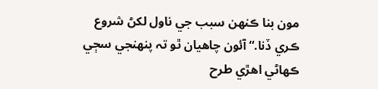مون بنا ڪنھن سبب جي ناول لکڻ شروع ڪري ڏنا.“ آئون چاهيان ٿو تہ پنھنجي سڄي ڪھاڻي اهڙي طرح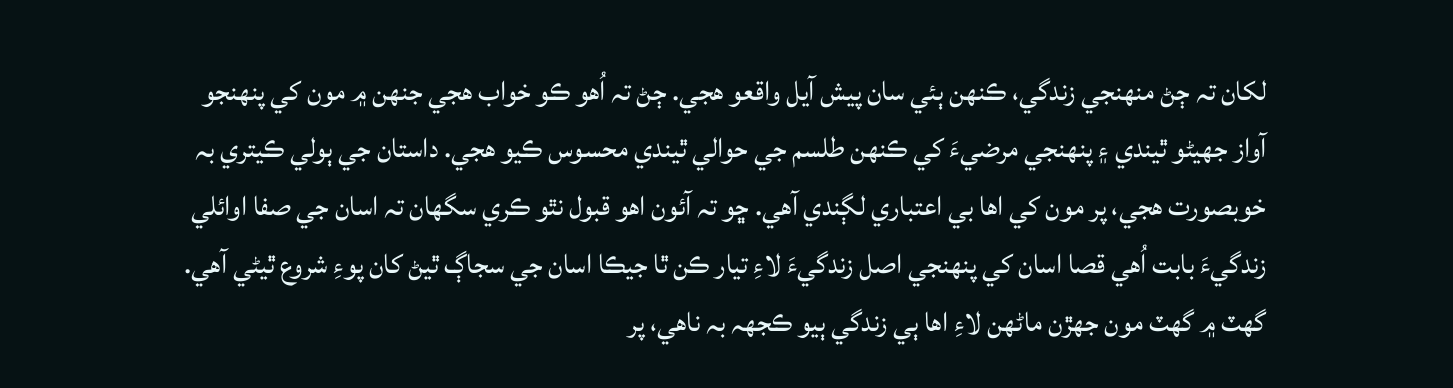لکان تہ ڄڻ منھنجي زندگي، ڪنھن ٻئي سان پيش آيل واقعو هجي. ڄڻ تہ اُهو ڪو خواب هجي جنھن ۾ مون کي پنھنجو آواز جهيڻو ٿيندي ۽ پنھنجي مرضيءَ کي ڪنھن طلسم جي حوالي ٿيندي محسوس ڪيو هجي. داستان جي ٻولي ڪيتري بہ خوبصورت هجي، پر مون کي اها بي اعتباري لڳندي آهي. ڇو تہ آئون اهو قبول نٿو ڪري سگهان تہ اسان جي صفا اوائلي زندگيءَ بابت اُهي قصا اسان کي پنھنجي اصل زندگيءَ لاءِ تيار ڪن ٿا جيڪا اسان جي سجاڳ ٿيڻ کان پوءِ شروع ٿيڻي آهي. گهٽ ۾ گهٽ مون جھڙن ماڻهن لاءِ اها ٻي زندگي ٻيو ڪجهہ بہ ناهي، پر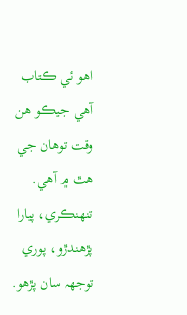اهو ئي ڪتاب آهي جيڪو هن وقت توهان جي هٿ ۾ آهي. تنھنڪري، پيارا پڙهندڙو، پوري توجهہ سان پڙهو.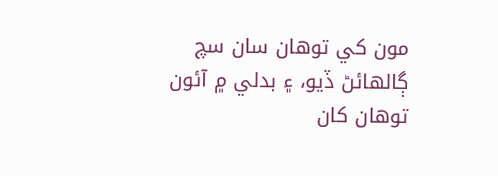مون کي توهان سان سچ ڳالهائڻ ڏيو، ۽ بدلي ۾ آئون توهان کان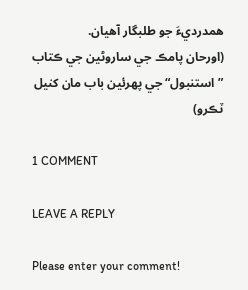همدرديءَ جو طلبگار آهيان.
(اورحان پامڪ جي ساروڻين جي ڪتاب ”استنبول“ جي پھرئين باب مان کنيل ٽڪرو)

1 COMMENT

LEAVE A REPLY

Please enter your comment!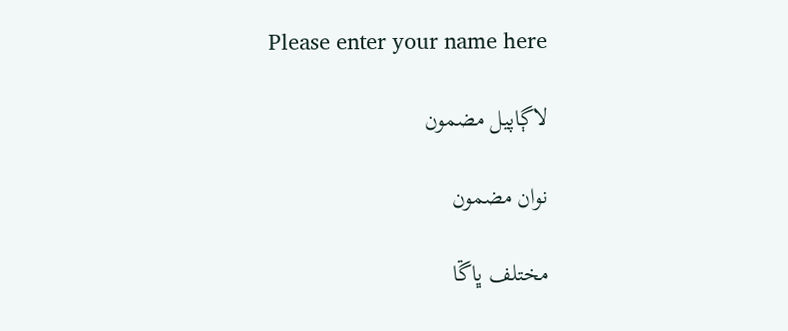Please enter your name here

لاڳاپيل مضمون

نوان مضمون

مختلف ڀاڱا